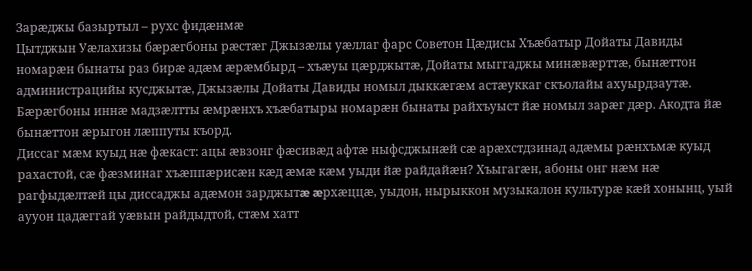Зарæджы базыртыл – рухс фидæнмæ
Цытджын Уæлахизы бæрæгбоны рæстæг Джызæлы уæллаг фарс Советон Цæдисы Хъæбатыр Дойаты Давиды номарæн бынаты раз бирæ адæм æрæмбырд – хъæуы цæрджытæ, Дойаты мыггаджы минæвæрттæ, бынæттон администрацийы кусджытæ, Джызæлы Дойаты Давиды номыл дыккæгæм астæуккаг скъолайы ахуырдзаутæ.
Бæрæгбоны иннæ мадзæлтты æмрæнхъ хъæбатыры номарæн бынаты райхъуыст йæ номыл зарæг дæр. Акодта йæ бынæттон æрыгон лæппуты къорд.
Диссаг мæм куыд нæ фæкаст: ацы æвзонг фæсивæд афтæ ныфсджынæй сæ арæхстдзинад адæмы рæнхъмæ куыд рахастой, сæ фæзминаг хъæппæрисæн кæд æмæ кæм уыди йæ райдайæн? Хъыгагæн, абоны онг нæм нæ рагфыдæлтæй цы диссаджы адæмон зарджытæ æрхæццæ, уыдон, нырыккон музыкалон культурæ кæй хонынц, уый аууон цадæггай уæвын райдыдтой, стæм хатт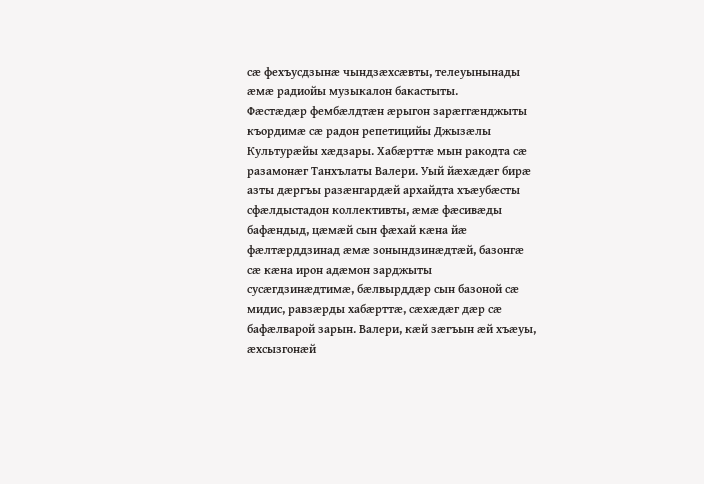сæ фехъусдзынæ чындзæхсæвты, телеуынынады æмæ радиойы музыкалон бакастыты.
Фæстæдæр фембæлдтæн æрыгон зарæггæнджыты къордимæ сæ радон репетицийы Джызæлы Культурæйы хæдзары. Хабæрттæ мын ракодта сæ разамонæг Танхълаты Валери. Уый йæхæдæг бирæ азты дæргъы разæнгардæй архайдта хъæубæсты сфæлдыстадон коллективты, æмæ фæсивæды бафæндыд, цæмæй сын фæхай кæна йæ фæлтæрддзинад æмæ зонындзинæдтæй, базонгæ сæ кæна ирон адæмон зарджыты сусæгдзинæдтимæ, бæлвырддæр сын базоной сæ мидис, равзæрды хабæрттæ, сæхæдæг дæр сæ бафæлварой зарын. Валери, кæй зæгъын æй хъæуы, æхсызгонæй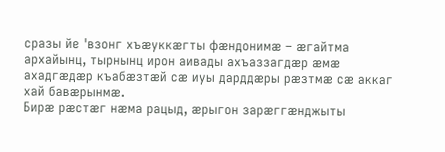сразы йе 'взонг хъæуккæгты фæндонимæ – æгайтма архайынц, тырнынц ирон аивады ахъаззагдæр æмæ ахадгæдæр къабæзтæй сæ иуы дарддæры рæзтмæ сæ аккаг хай бавæрынмæ.
Бирæ рæстæг нæма рацыд, æрыгон зарæггæнджыты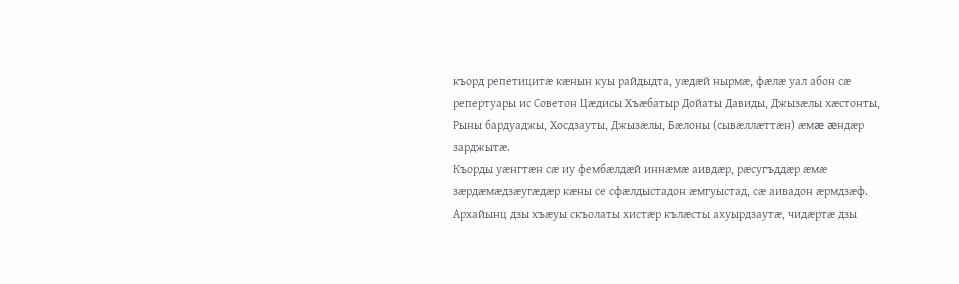къорд репетицитæ кæнын куы райдыдта, уæдæй нырмæ, фæлæ уал абон сæ репертуары ис Советон Цæдисы Хъæбатыр Дойаты Давиды, Джызæлы хæстонты, Рыны бардуаджы, Хосдзауты, Джызæлы, Бæлоны (сывæллæттæн) æмæ æндæр зарджытæ.
Къорды уæнгтæн сæ иу фембæлдæй иннæмæ аивдæр, рæсугъддæр æмæ зæрдæмæдзæугæдæр кæны се сфæлдыстадон æмгуыстад, сæ аивадон æрмдзæф. Архайынц дзы хъæуы скъолаты хистæр кълæсты ахуырдзаутæ, чидæртæ дзы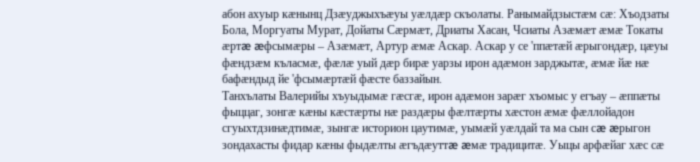абон ахуыр кæнынц Дзæуджыхъæуы уæлдæр скъолаты. Ранымайдзыстæм сæ: Хъодзаты Бола, Моргуаты Мурат, Дойаты Сæрмæт, Дриаты Хасан, Чсиаты Азæмæт æмæ Токаты æртæ æфсымæры – Азæмæт, Артур æмæ Аскар. Аскар у се 'ппæтæй æрыгондæр, цæуы фæндзæм къласмæ, фæлæ уый дæр бирæ уарзы ирон адæмон зарджытæ, æмæ йæ нæ бафæндыд йе 'фсымæртæй фæсте баззайын.
Танхълаты Валерийы хъуыдымæ гæсгæ, ирон адæмон зарæг хъомыс у егъау – æппæты фыццаг, зонгæ кæны кæстæрты нæ раздæры фæлтæрты хæстон æмæ фæллойадон сгуыхтдзинæдтимæ, зынгæ историон цаутимæ, уымæй уæлдай та ма сын сæ æрыгон зондахасты фидар кæны фыдæлты æгъдæуттæ æмæ традицитæ. Уыцы арфæйаг хæс сæ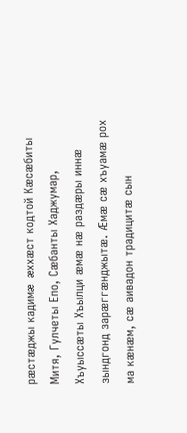рæстæджы кадимæ æххæст кодтой Кæсæбиты Митя, Гулчеты Епо, Сæбанты Хаджумар, Хъуыссæты Хъылци æмæ нæ раздæры иннæ зындгонд зарæггæнджытæ. Æмæ сæ хъуамæ рох ма кæнæм, сæ аивадон традицитæ сын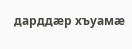дарддæр хъуамæ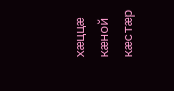хæццæ кæной кæстæр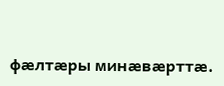фæлтæры минæвæрттæ.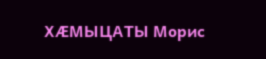ХÆМЫЦАТЫ Морис